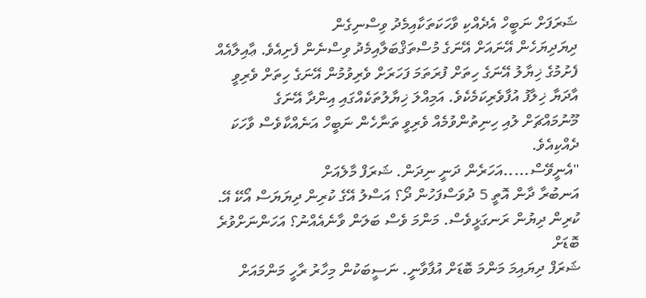ޝަރަފަށް ނަބީހް އެދެއްކި ވާހަކަތަކާއިމެދު ވިސްނިގެން
ދިޔަދިޔަހެން އޭނައަށް އޭނަގެ މުސްތަޤްބަލާއިމެދު ވިސްނެން ފެށިއެވެ. ޢާއިލާއެއް
ފެށުމުގެ ޚިޔާލު އޭނަގެ ހިތަށް ފުރަތަމަ ފަހަރަށް ވެރިވުމުން އޭނަގެ ހިތަށް ވެރިވީ
އާދަޔާ ޚިލާފު އުފާވެރިކަމެކެވެ. އަމިއްލަ ޚިޔާލުތަކެއްގައި އިންދާ އޭނަގެ
މޫނުމައްޗަށް ލުއި ހިނިތުންވުމެއް ވެރިވީ ތަނާހެން ނަބީހް އަނެއްކާވެސް ވާހަކަ
ދެއްކިއެވެ.
"އެނީވޭސް.....އަހަރެން ދަނީ ނިދަން. ޝަރަފް މާލެއަށް
އަނބުރާ ދާން އޮތީ 5 ދުވަސްފަހުން ދޯ؟ އަސްލު އޭގެ ކުރިން ދިޔަޔަސް އޯކޭ އޭ.
ކުރިން ދިޔުން ރަނގަޅީވެސް. މަންމަ ވެސް ބަލަން ވާނެއެއްނު؟ އަހަންނަށްވުރެ ބޮޑަށް
ޝަރަފް ދިޔައިމަ މަންމަ ބޮޑަށް އުފާވާނީ. ނަސީބަކުން މިހާރު ރާހީ މަންމައަށް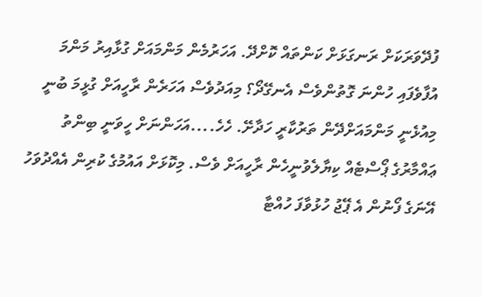ފުދޭވަރަކަށް ރަނގަޅަށް ކަންތައް ކޮށްދޭ. އަހަރުމެން މަންމައަށް ގުޅާއިރު މަންމަ
އުފާވެފައި ހުންނަ ގޮތުންވެސް އެނގޭދޯ؟ މިއަދުވެސް އަހަރެން ރާހީއަށް ގުޅީމަ ބުނީ
މިއުޅެނީ މަންމައަށްދޭން ތަރުކާރީ ހަދާށޭ. ހެހެ....އަހަންނަށް ހީވަނީ ބިންތު
ޢައްމާރުގެ ޕޯސްޓެއް ކިޔާލެވުނީހެން ރާހީއަށް ވެސް. މިކޮޅަށް އައުމުގެ ކުރިން އެއްދުވަހު
އޭނަގެ ފޯނުން އެ ޕޭޖު ހުޅުވާފަ ހުއްޓާ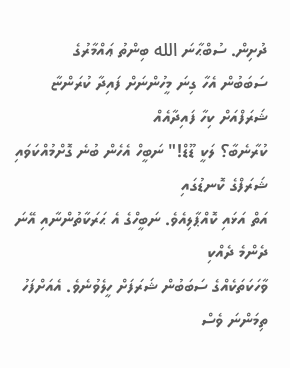ދުށިން. ސުބްޙާނަ الله ބިންތު ޢައްމާރުގެ
ސަބަބުން އެހާ ގިނަ މީހުންނަށް ފައިދާ ކުރަންޏާ ޝަރަފްއަށް ކިހާ ފައިދާއެއް
ކުރާނެބާ؟ ލަކީ ޑޫޑް!" ނަބީހް އެހެން ބުނެ ގޮށްމުއްކަވައި ޝަރަފްގެ ކޮނޑުގައި
އަތް އަޅައި ކޮއްޕާލިއެވެ. ނަބީހްގެ އެ ޙަރަކާތުންނާއި އޭނަ ދެންމެ ދެއްކި
ވާހަކަތަކެއްގެ ސަބަބުން ޝަރަފަށް ހީލެވުނެވެ. އެއަށްފަހު ތިމަންނަ ވެސް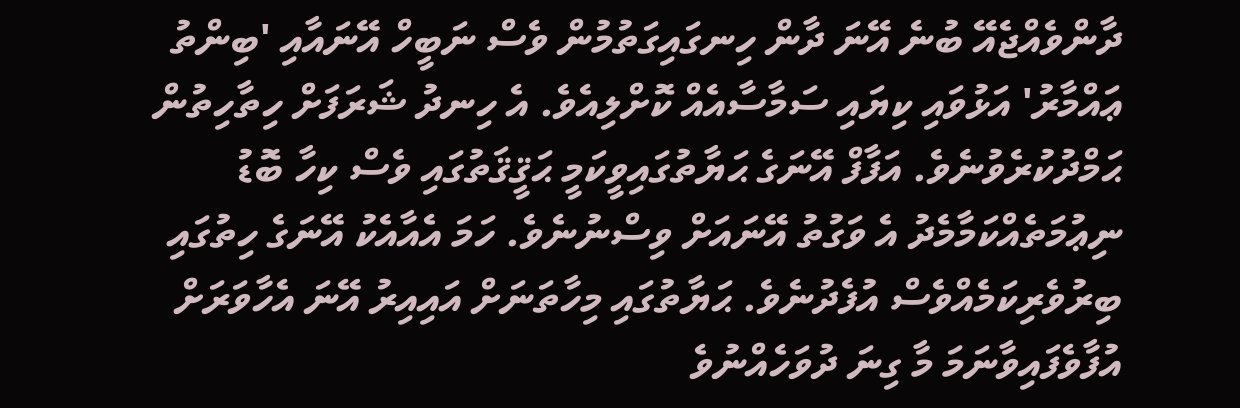ދާންވެއްޖެއޭ ބުނެ އޭނަ ދާން ހިނގައިގަތުމުން ވެސް ނަބީހް އޭނައާއި 'ބިންތު
ޢައްމާރު' އަޅުވައި ކިޔައި ސަމާސާއެއް ކޮށްލިއެވެ. އެ ހިނދު ޝަރަފަށް ހިތާހިތުން
ޙަމްދުކުރެވުނެވެ. އަފާފް އޭނަގެ ޙަޔާތުގައިވީކަމީ ޙަޤީޤަތުގައި ވެސް ކިހާ ބޮޑު
ނިޢުމަތެއްކަމާމެދު އެ ވަގުތު އޭނައަށް ވިސްނުނެވެ. ހަމަ އެއާއެކު އޭނަގެ ހިތުގައި
ބިރުވެރިކަމެއްވެސް އުފެދުނެވެ. ޙަޔާތުގައި މިހާތަނަށް އައިއިރު އޭނަ އެހާވަރަށް
އުފާވެފައިވާނަމަ މާ ގިނަ ދުވަހެއްނުވެ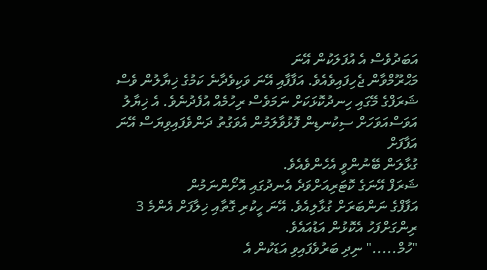އަބަދުވެސް އެ އުފަލަކުން އޭނަ
މަޙްރޫމްވާން ޖެހިފައިވެއެވެ. އަފާފާއި އޭނަ ވަކިވެދާނެ ކަމުގެ ޚިޔާލުން ވެސް
ޝަރަފްގެ މޭގައި ހިނދުކޮޅަކަށް ނަމަވެސް ރިހުމެއް އުފެދުނެވެ. އެ ޚިޔާލު
އަވަސްއަވަހަށް ސިކުނޑިން ފޮޅުވާލަމުން އެވަގުތު ދަންވެފައިވިޔަސް އޭނަ އަފާފަށް
ގުޅާލަން ބޭނުންވީ އެހެންވެއެވެ.
ޝަރަފް އޭނަގެ ކޮޓަރިއަށްވަދެ އެނދުގައި އޮށޯންނަމުން
އަފާފްގެ ނަންބަރަށް ގުޅާލިއެވެ. އޭނަ ހީކުރި ގޮތާއި ޚިލާފަށް އެންމެ 3
ރިންގަށްފަހު އެކޮޅުން އަޑުއައެވެ.
"ހުމް....." ނިދި ބަރުވެފައިވި އަޑަކުން އެ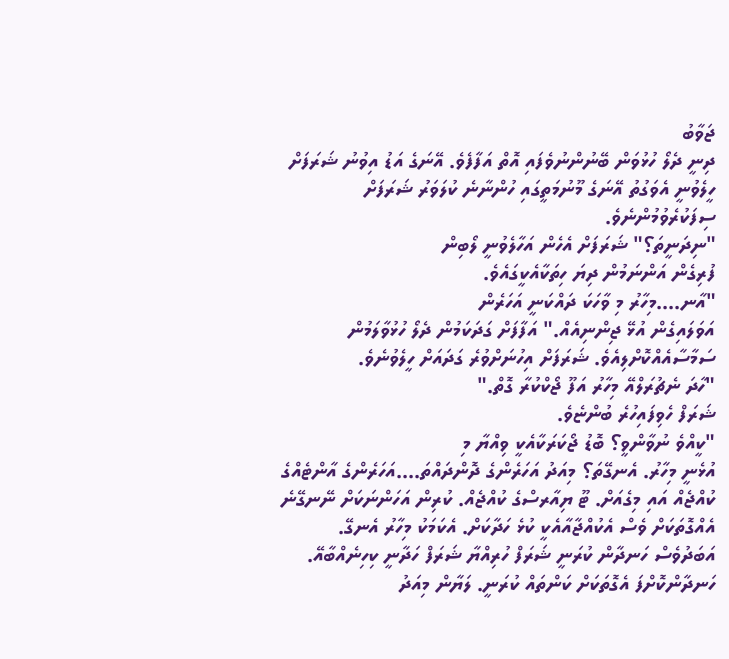ޖަވާބު
ދިނީ ދެލޯ ހުޅުވަން ބޭނުންނުވެފައި އޮތް އަފާފެވެ. އޭނަގެ އަޑު އިވުނު ޝަރަފަށް
ހީލެވުނީ އެވަގުތު އޭނަގެ މޫނުމަތީގައި ހުންނާނެ ކުލަވަރު ޝަރަފަށް
ސިފަކުރެވުމުންނެވެ.
"ނިދަނީތަ؟" ޝަރަފަށް އެހެން އަހާލެވުނީ ލޯބިން
ފުރިގެން އަންނަމުން ދިޔަ ހިތަކާއެކީގައެވެ.
"އާނ....މިހާރު މި ވާހަކަ ދައްކަނީ އަހަރެން
އަވަލައިގެން އުޅޭ ޖިންނިއެއް." އަފާފަށް ގަދަކަމުން ދެލޯ ހުޅުވާލަމުން
ސަމާސާއެއްކޮށްލިއެވެ. ޝަރަފަށް އިހުނަށްވުރެ ގަދައަށް ހީލެވުނެވެ.
"ހާދަ ނެޗުރަލްއޭ މިހާރު އަފޫ ޖޯކްކުރާ ގޮތް."
ޝަރަފް ހެވިފައިހުރެ ބުންޏެވެ.
"ކީއްވެ ނުވާންވީ؟ ބޮޑު ޖޯކަރަކާއެކީ ވިއްޔާ މި
އުޅެނީ މިހާރު. އެނގޭތަ؟ މިއަދު އަހަރެންގެ ދޮންދައްތަ....އަހަރެންގެ އާންޓެއްގެ
ކުއްޖެއް އައި މިގެއަށް. ޓޫ ޔިއާރސްގެ ކުއްޖެއް. ކުރިން އަހަންނަކަށް ނޭނގޭނެ
އެއްގޮތަކަށް ވެސް އެކުއްޖާއާއެކީ ކުޅެ ހަދާކަށް. އެކަމަކު މިހާރު އެނގޭ.
އަބަދުވެސް ހަނދާން ކުރަނީ ޝަރަފް ހުރިއްޔާ ޝަރަފް ހަދާނީ ކިހިނެއްބާއޭ.
ހަނދާންކޮށްފަ އެގޮތަކަށް ކަންތައް ކުރަނީ. ލަޔާން މިއަދު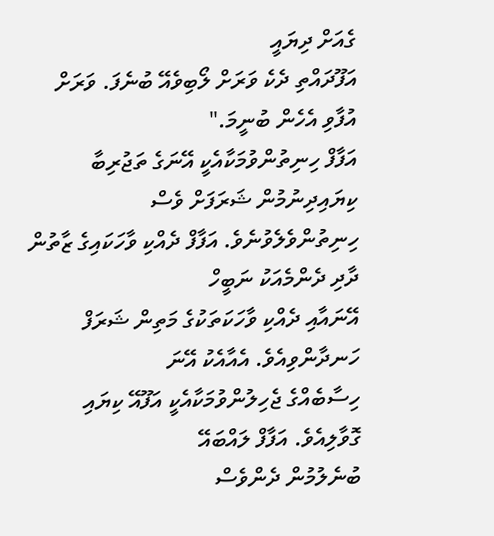ގެއަށް ދިޔައީ
އަފޫދައްތި ދެކެ ވަރަށް ލޯބިވެއޭ ބުނެފަ. ވަރަށް އުފާވި އެހެން ބުނީމަ."
އަފާފް ހިނިތުންވުމަކާއެކީ އޭނަގެ ތަޖުރިބާ ކިޔައިދިނުމުން ޝަރަފަށް ވެސް
ހިނިތުންވެލެވުނެވެ. އަފާފް ދެއްކި ވާހަކައިގެ ޒާތުން ދާދި ދެންމެއަކު ނަބީހް
އޭނައާއި ދެއްކި ވާހަކަތަކުގެ މަތިން ޝަރަފް ހަނދާންވިއެވެ. އެއާއެކު އޭނަ
ހިސާބެއްގެ ޖެހިލުންވުމަކާއެކީ އަފޫއޭ ކިޔައި ގޮވާލިއެވެ. އަފާފް ލައްބައޭ
ބުނެލުމުން ދެންވެސް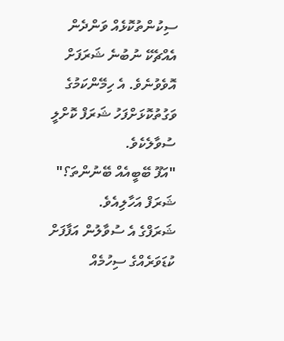ސިކުންތުކޮޅެއް ވަންދެން އެއްޗެކޭ ނުބުނެ ޝަރަފަށް
އޮވެވުނެވެ. އެ ހިމޭންކަމުގެ ވަގުތުކޮޅަށްފަހު ޝަރަފް ކޮށްލީ ސުވާލެކެވެ.
"އަފޫ ބޭބީއެއް ބޭނުންތަ؟" ޝަރަފް އަހާލިއެވެ.
ޝަރަފްގެ އެ ސުވާލުން އަފާފަށް ކުޑަވަރެއްގެ ސިހުމެއް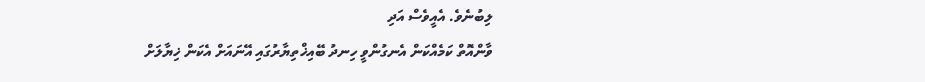ލިބުނެވެ. އެއީވެސް އަދި
ވާންއޮތް ކަމެއްކަން އެނގުންވީ ހިނދު ބޭއިޚްތިޔާރުގައި އޭނައަށް އެކަން ޚިޔާލަށް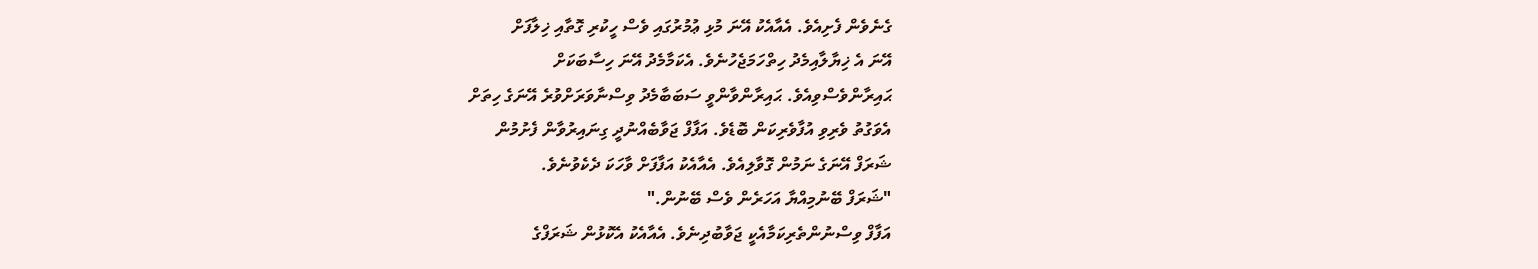ގެނެވެން ފެށިއެވެ. އެއާއެކު އޭނަ މުޅި ޢުމުރުގައި ވެސް ހީކުރި ގޮތާއި ޚިލާފަށް
އޭނަ އެ ޚިޔާލާއިމެދު ހިތްހަމަޖެހުނެވެ. އެކަމާމެދު އޭނަ ހިސާބަކަށް
ޙައިރާންވެސްވިއެވެ. ޙައިރާންވާންވީ ސަބަބާމެދު ވިސްނާވަރަށްވުރެ އޭނަގެ ހިތަށް
އެވަގުތު ވެރިވި އުފާވެރިކަން ބޮޑެވެ. އަފާފް ޖަވާބެއްނުދީ ގިނައިރުވާން ފެށުމުން
ޝަރަފް އޭނަގެ ނަމުން ގޮވާލިއެވެ. އެއާއެކު އަފާފަށް ވާހަކަ ދެކެވުނެވެ.
"ޝަރަފް ބޭނުމިއްޔާ އަހަރެން ވެސް ބޭނުން."
އަފާފް ވިސްނުންތެރިކަމާއެކީ ޖަވާބުދިނެވެ. އެއާއެކު އެކޮޅުން ޝަރަފްގެ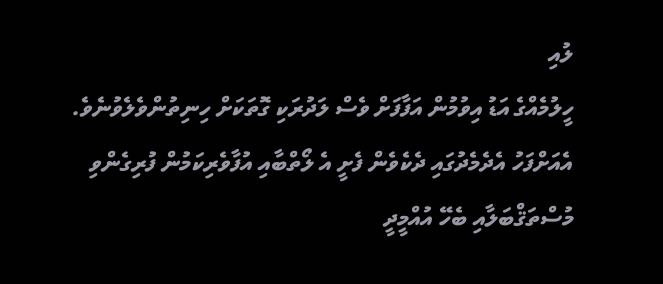ލުއި
ހީލުމެއްގެ އަޑު އިވުމުން އަފާފަށް ވެސް ލަދުރަކި ގޮތަކަށް ހިނިތުންވެލެވުނެވެ.
އެއަށްފަހު އެދެމެދުގައި ދެކެވެން ފެށީ އެ ލޯތްބާއި އުފާވެރިކަމުން ފުރިގެންވި
މުސްތަޤްބަލާއި ބެހޭ އުއްމީދީ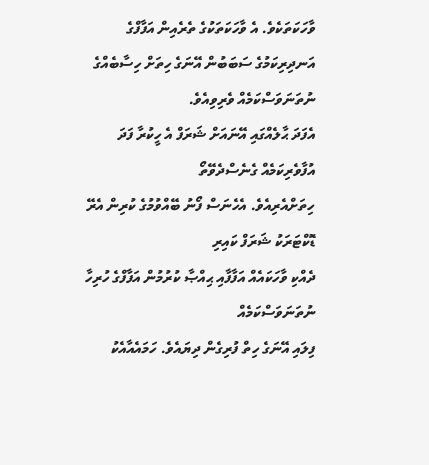ވާހަކަތަކެވެ. އެ ވާހަކަތަކުގެ ތެރެއިން އަފާފްގެ
އަނދިރިކަމުގެ ސަބަބުން އޭނަގެ ހިތަށް ހިސާބެއްގެ ނުތަނަވަސްކަމެއް ވެރިވިއެވެ.
އެފަދަ ޙާލެއްގައި އޭނައަށް ޝަރަފް އެ ހީކުރާ ފަދަ އުފާވެރިކަމެއް ގެނެސްދެވޭތޯ
ހިތަށްއެރިއެވެ. އެހެނަސް ފޯނު ބޭއްވުމުގެ ކުރިން އެރޭ ޑޮކްޓަރަކު ޝަރަފް ކައިރި
ދެއްކި ވާހަކައެއް އަފާފާއި ޙިއްޞާ ކުރުމުން އަފާފްގެ ހުރިހާ ނުތަނަވަސްކަމެއް
ފިލައި އޭނަގެ ހިތް ފުރިގެން ދިޔައެވެ. ހަމައެއާއެކު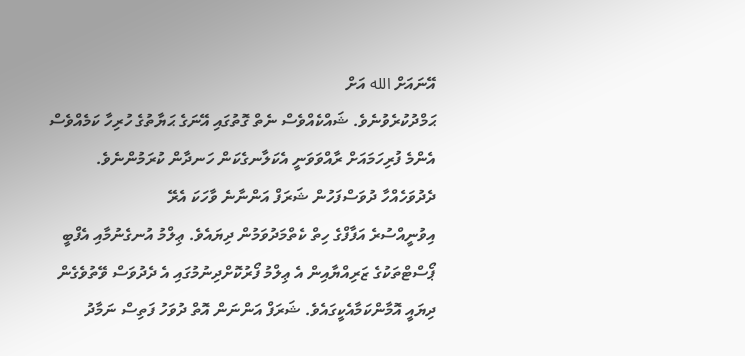އޭނައަށް الله އަށް
ޙަމްދުކުރެވުނެވެ. ޝައްކެއްވެސް ނެތް ގޮތުގައި އޭނަގެ ޙަޔާތުގެ ހުރިހާ ކަމެއްވެސް
އެންމެ ފުރިހަމައަށް ރާއްވަވަނީ އެކަލާނގެކަން ހަނދާން ކުރަމުންނެވެ.
ދެދުވަހެއްހާ ދުވަސްފަހުން ޝަރަފް އަންނާނެ ވާހަކަ އެރޭ
އިވުނީއްސުރެ އަފާފްގެ ހިތް ކެތްމަދުވަމުން ދިޔައެވެ. ޢިލްމު އުނގެނުމާއި އެފްބީ
ޕޯސްޓްތަކުގެ ޒަރިއްޔާއިން އެ ޢިލްމު ފޯރުކޮށްދިނުމުގައި އެ ދެދުވަސް ވޭތުވެގެން
ދިޔައީ އޮމާންކަމާއެކީގައެވެ. ޝަރަފް އަންނަން އޮތް ދުވަހު ފަތިސް ނަމާދު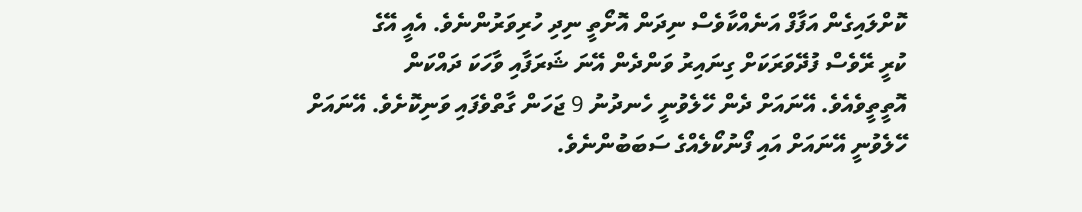ކޮށްލައިގެން އަފާފް އަނެއްކާވެސް ނިދަން އޮށޯތީ ނިދި ހުރިވަރުންނެވެ. އެއީ އޭގެ
ކުރީ ރޭވެސް ފުދޭވަރަކަށް ގިނައިރު ވަންދެން އޭނަ ޝަރަފާއި ވާހަކަ ދައްކަން
އޮތީތީވެއެވެ. އޭނައަށް ދެން ހޭލެވުނީ ހެނދުނު 9 ޖަހަން ގާތްވެފައި ވަނިކޮށެވެ. އޭނައަށް
ހޭލެވުނީ އޭނައަށް އައި ފޯނުކޯލެއްގެ ސަބަބުންނެވެ.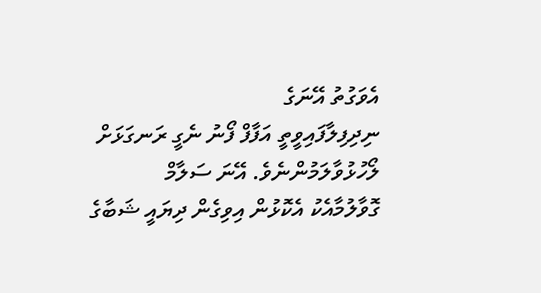އެވަގުތު އޭނަގެ
ނިދިފިލާފައިވީތީ އަފާފް ފޯނު ނެގީ ރަނގަޅަށް ލޯހުޅުވާލަމުންނެވެ. އޭނަ ސަލާމް
ގޮވާލުމާއެކު އެކޮޅުން އިވިގެން ދިޔައީ ޝަބާގެ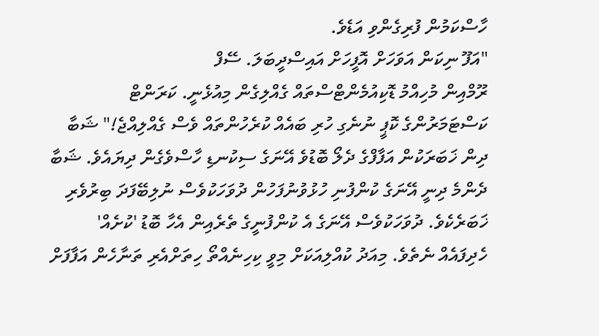ހާސްކަމުން ފުރިގެންވި އަޑެވެ.
"އަފޫ ނިކަން އަވަހަށް އޮފީހަށް އައިސްދީބަލަ. ސޭފް
ރޫމްއިން މުހިއްމު ޑޮކިއުމެންޓްސްތައް ގެއްލިގެން މިއުޅެނީ. ކަރަންޓް
ކަސްޓަމަރުންގެ ކޮޕީ ނުނެގި ހުރި ބައެއް ކުރެހުންތައް ވެސް ގެއްލިއްޖެ!" ޝަބާ
ދިން ޚަބަރަކުން އަފާފްގެ ދެލޯ ބޮޑުވެ އޭނަގެ ސިކުނޑި ހާސްވެގެން ދިޔައެވެ. ޝަބާ
ދެންމެ ދިނީ އޭނަގެ ކުންފުނި ހުޅުވުނުފަހުން ދުވަހަކުވެސް ނުލިބޭފަދަ ބިރުވެރި
ޚަބަރެކެވެ. ދުވަހަކުވެސް އޭނަގެ އެ ކުންފުނީގެ ތެރެއިން އެހާ ބޮޑު 'ކުށެއް'
ހެދިފައެއް ނެތެވެ. މިއަދު ކުއްލިއަކަށް މިވީ ކިހިނެއްތޯ ހިތަށްއެރި ތަނާހެން އަފާފަށް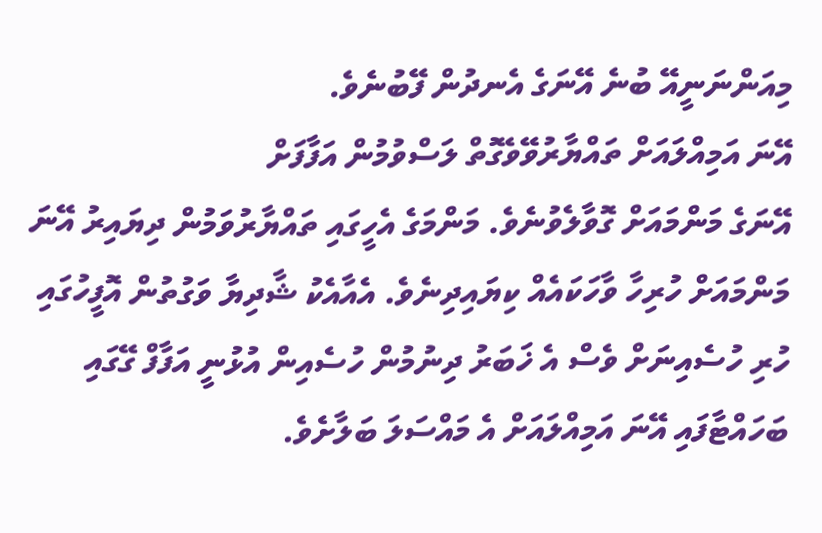މިއަންނަނީއޭ ބުނެ އޭނަގެ އެނދުން ފޭބުނެވެ.
އޭނަ އަމިއްލައަށް ތައްޔާރުވޭވެގޮތް ލަސްވުމުން އަފާފަށް
އޭނަގެ މަންމައަށް ގޮވާލެވުނެވެ. މަންމަގެ އެހީގައި ތައްޔާރުވަމުން ދިޔައިރު އޭނަ
މަންމައަށް ހުރިހާ ވާހަކައެއް ކިޔައިދިނެވެ. އެއާއެކު ޝާދިޔާ ވަގުތުން އޮފީހުގައި
ހުރި ހުސެއިނަށް ވެސް އެ ޚަބަރު ދިނުމުން ހުސެއިން އުޅުނީ އަފާފް ގޭގައި
ބަހައްޓާފައި އޭނަ އަމިއްލައަށް އެ މައްސަލަ ބަލާށެވެ.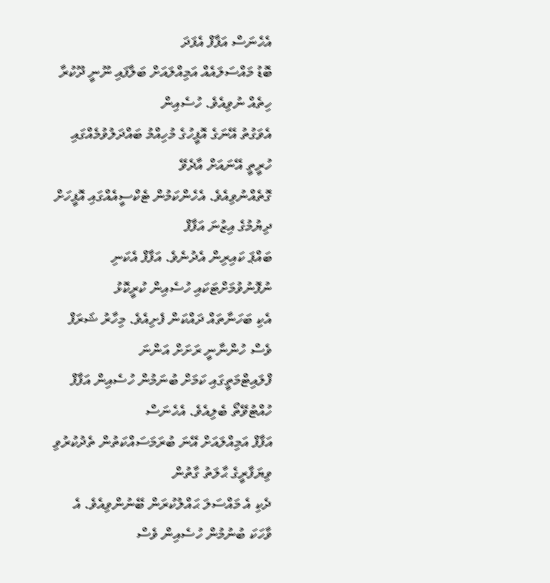އެހެނަސް އަފާފް އެފަދަ
ބޮޑު މައްސަލައެއް އަމިއްލައަށް ބަލާފައި ނޫނީ ދޫކުރާ ހިތެއް ނުވިއެވެ. ހުސެއިން
އެވަގުތު އޭނަގެ އޮފީހުގެ މުހިއްމު ބައްދަލުވުމެއްގައި ހުރީތީ އޭނައަށް އާދެވޭ
ގޮތެއްނުވިއެވެ. އެހެންކަމުން ޓެކްސީއެއްގައި އޮފީހަށް ދިޔުމުގެ އިޒުނަ އަފާފް
ބައްޕަ ކައިރިން އެދުނެވެ. އަފާފް އެކަނި ނުފޮނުވުމަށްޓަކައި ހުސެއިން ކުރީކޮޅު
އެކި ބަހަނާތައް ދައްކަން ފެށިއެވެ. މިހާރު ޝަރަފް ވެސް ހުންނާނީ ރަށަށް އަންނަ
ފްލައިޓްމަތީގައި ކަމަށް ބުނަމުން ހުސެއިން އަފާފް ހުއްޓުވޭތޯ ބެލިއެވެ. އެހެނަސް
އަފާފް އަމިއްލައަށް އޭނަ ބުރަމަސައްކަތުން ތެދުކުރުވި ވިޔަފާރީގެ ޙާލަތު ގާތުން
ދެކި އެ މައްސަލަ ޙައްލުކުރަން ބޭނުންވިއެވެ. އެ ވާހަކަ ބުނުމުން ހުސެއިން ވެސް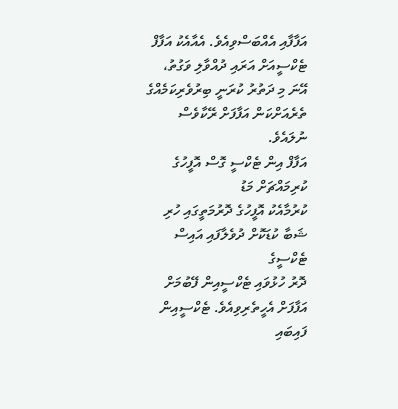އަފާފާއި އެއްބަސްވިއެވެ. އެއާއެކު އަފާފް ޓެކްސީއަށް އަރައި ދުއްވާލި ވަގުތު،
އޭނަ މި ދަތުރު ކުރަނީ ބިރުވެރިކަމެއްގެ ތެރެއަށްކަން އަފާފަށް ރޭކާވެސް ނުލައެވެ.
އަފާފް އިން ޓެކްސީ ގޮސް އޮފީހުގެ ކުރިމައްޗަށް މަޑު
ކުރުމާއެކު އޮފީހުގެ ދޮރުމަތީގައި ހުރި ޝަބާ ކުޑަކޮށް ދުވެލާފައި އައިސް ޓެކްސީގެ
ދޮރު ހުޅުވައި ޓެކްސީއިން ފޭބުމަށް އަފާފަށް އެހީތެރިވިއެވެ. ޓެކްސީއިން ފައިބައި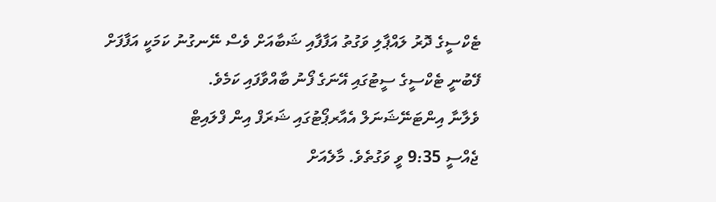ޓެކްސީގެ ދޮރު ލައްޕާލި ވަގުތު އަފާފާއި ޝަބާއަށް ވެސް ނޭނގުނު ކަމަކީ އަފާފަށް
ފޭބުނީ ޓެކްސީގެ ސީޓުގައި އޭނަގެ ފޯނު ބާއްވާފައި ކަމެވެ.
ވެލާނާ އިންޓަނޭޝަނަލް އެއާރޕޯޓުގައި ޝަރަފް އިން ފްލައިޓް
ޖެއްސީ 9:35 ވީ ވަގުތެވެ. މާލެއަށް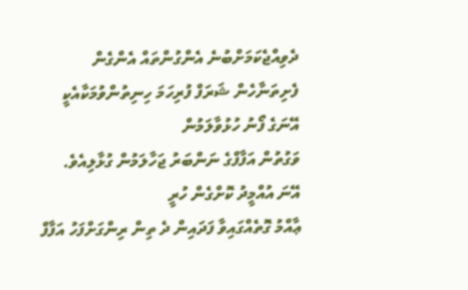ދެވިއްޖެކަމަށްބުނެ އެންގުންތައް އެންގެން
ފެށިތަނާހެން ޝަރަފް ފުރިހަމަ ހިނިތުންވުމަކާއެކީ އޭނަގެ ފޯނު ހުޅުވާލަމުން
ވަގުތުން އަފާފްގެ ނަންބަރު ޖަހާލަމުން ގުޅާލިއެވެ. އޭނަ އުއްމީދު ކޮށްގެން ހުރީ
ޢާއްމު ގޮތެއްގައިވާ ފަދައިން ދެ ތިން ރިންގަށްފަހު އަފާފް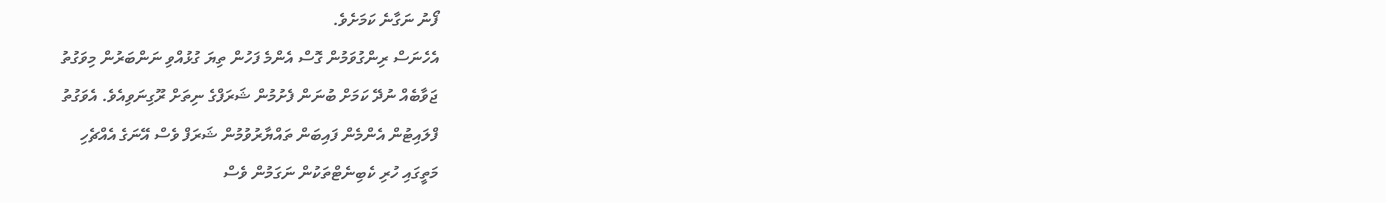ފޯނު ނަގާނެ ކަމަށެވެ.
އެހެނަސް ރިންގުވަމުން ގޮސް އެންމެ ފަހުން ތިޔަ ގުޅުއްވި ނަންބަރުން މިވަގުތު
ޖަވާބެއް ނުދޭ ކަމަށް ބުނަން ފެށުމުން ޝަރަފްގެ ނިތަށް ރޫގިނަވިއެވެ. އެވަގުތު
ފްލައިޓުން އެންމެން ފައިބަން ތައްޔާރުވުމުން ޝަރަފް ވެސް އޭނަގެ އެއްޗެހި
މަތީގައި ހުރި ކެބިނެޓްތަކުން ނަގަމުން ވެސް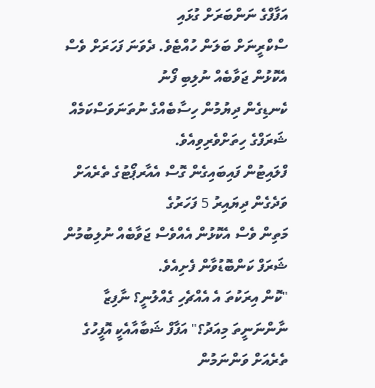އަފާފްގެ ނަންބަރަށް ގުޅައި
ސްކްރީނަށް ބަލަން ހުއްޓެވެ. ދެވަނަ ފަހަރަށް ވެސް އެކޮޅުން ޖަވާބެއް ނުލިބި ފޯނު
ކެނޑިގެން ދިޔުމުން ހިސާބެއްގެ ނުތަނަވަސްކަމެއް ޝަރަފްގެ ހިތަށްވެރިވިއެވެ.
ފްލައިޓުން ފައިބައިގެން ގޮސް އެއާރޕޯޓުގެ ތެރެއަށް ވަދެގެން ދިޔައިރު 5 ފަހަރުގެ
މަތިން ވެސް އެކޮޅުން އެއްވެސް ޖަވާބެއް ނުލިބުމުން ޝަރަފް ކަންބޮޑުވާން ފެށިއެވެ.
"ކޮން އިރަކުތަ އެ އެއްޗެހި ގެއްލުނީ؟ ނާފިޒާ
ނާންނަނީތަ މިއަދު؟" އަފާފް ޝަބާއާއެކީ އޮފީހުގެ ތެރެއަށް ވަންނަމުން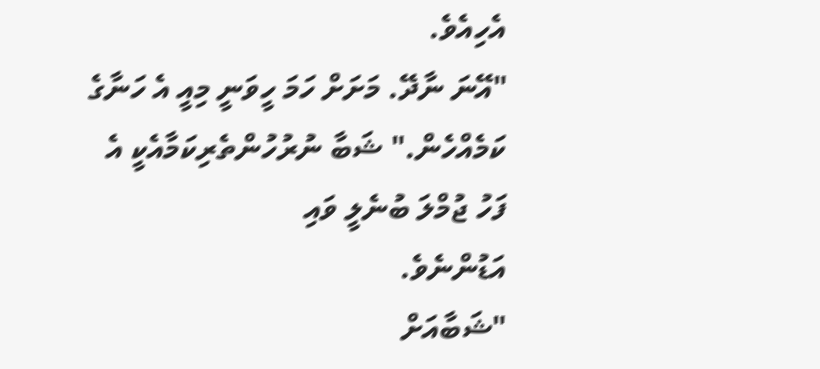އެހިއެވެ.
"އޭނަ ނާދޭ. މަށަށް ހަމަ ހީވަނީ މިއީ އެ ހަނާގެ
ކަމެއްހެން." ޝަބާ ނުރުހުންތެރިކަމާއެކީ އެ ފަހު ޖުމްލަ ބުނެލީ ވައި
އަޑުންނެވެ.
"ޝަބާއަށް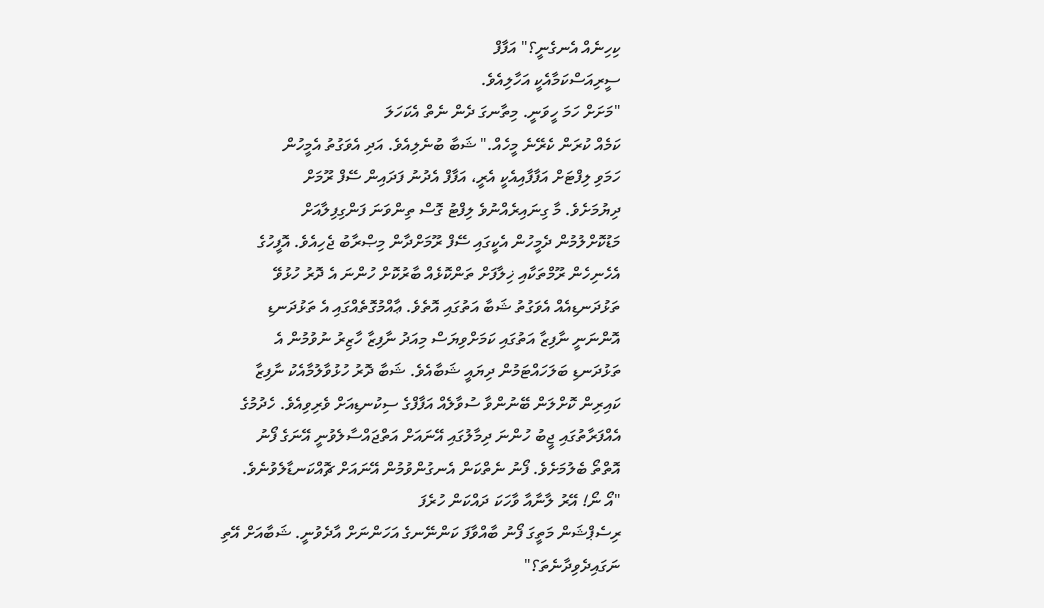ކިހިނެއް އެނގެނީ؟" އަފާފް
ސީރިއަސްކަމާއެކީ އަހާލިއެވެ.
"މަށަށް ހަމަ ހީވަނީ. މިތާނގަ ދެން ނެތް އެކަހަލަ
ކަމެއް ކުރަން ކެރޭނެ މީހެއް." ޝަބާ ބުނެލިއެވެ. އަދި އެވަގުތު އެމީހުން
ހަމަވި ލިފްޓަށް އަފާފާއިއެކީ އެރީ، އަފާފް އެދުނު ފަދައިން ސޭފް ރޫމަށް
ދިޔުމަށެވެ. މާ ގިނައިރެއްނުވެ ލިފްޓު ގޮސް ތިންވަނަ ފަންގިފިލާއަށް
މަޑުކޮށްލުމުން ދެމީހުން އެކީގައި ސޭފް ރޫމަށްދާން މިޞްރާބު ޖެހިއެވެ. އޮފީހުގެ
އެހެނިހެން ރޫމްތަކާއި ޚިލާފަށް ތަންކޮޅެއް ބާރުކޮށް ހުންނަ އެ ދޮރު ހުޅުވޭ
ތަޅުދަނޑިއެއް އެވަގުތު ޝަބާ އަތުގައި އޮތެވެ. ޢާއްމުގޮތެއްގައި އެ ތަޅުދަނޑި
އޮންނަނީ ނާފިޒާ އަތުގައި ކަމަށްވިޔަސް މިއަދު ނާފިޒާ ހާޒިރު ނުވުމުން އެ
ތަޅުދަނޑި ބަލަހައްޓަމުން ދިޔައީ ޝަބާއެވެ. ޝަބާ ދޮރު ހުޅުވާލުމާއެކު ނާފިޒާ
ކައިރިން ކޮށްލަން ބޭނުންވާ ސުވާލެއް އަފާފްގެ ސިކުނޑިއަށް ވެރިވިއެވެ. ހެދުމުގެ
އެއްފަރާތުގައި ޖީބު ހުންނަ ދިމާލުގައި އޭނައަށް އަތްޖައްސާލެވުނީ އޭނަގެ ފޯނު
އޮތްތޯ ބެލުމަށެވެ. ފޯނު ނެތްކަން އެނގުންވުމުން އޭނައަށް ޗޮއްކަނޑާލެވުނެވެ.
"އޯ ނޯ! އޭރު ލާނާއާ ވާހަކަ ދައްކަން ހުރެފަ
ރިސެޕްޝަން މަތީގަ ފޯނު ބާއްވާފަ ކަންނޭނގެ އަހަންނަށް އާދެވުނީ. ޝަބާއަށް އޭތި
ނަގައިދެވިދާނެތަ؟"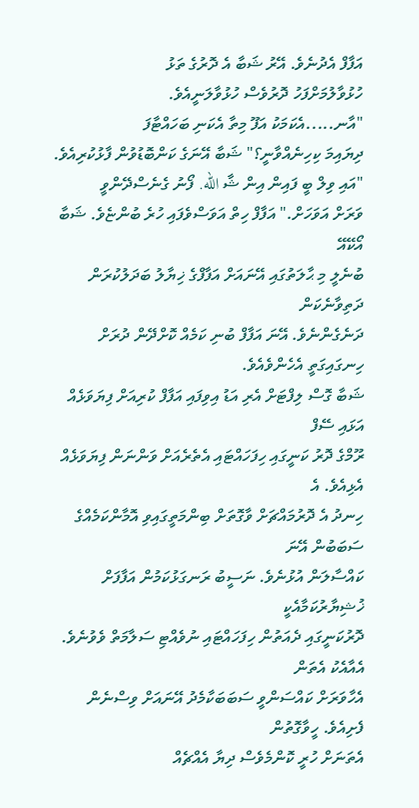އަފާފް އެދުނެވެ. އޭރު ޝަބާ އެ ދޮރުގެ ތަޅު
ހުޅުވާލުމަށްފަހު ދޮރުވެސް ހުޅުވާލަނީއެވެ.
"އާނ.....އެކަމަކު އަފޫ މިތާ އެކަނި ބަހައްޓާފަ
ދިޔައިމަ ކިހިނެއްވާނީ؟" ޝަބާ އޭނަގެ ކަންބޮޑުވުން ފާޅުކުރިއެވެ.
"އައި ވިލް ބީ ފައިން އިން ޝާ الله. ފޯނު ގެނެސްދޭންވީ
ވަރަށް އަވަހަށް." އަފާފް ހިތް އަވަސްވެފައި ހުރެ ބުންޏެވެ. ޝަބާ އޯކޭއޭ
ބުނެލީ މި ޙާލަތުގައި އޭނައަށް އަފާފްގެ ޚިޔާލު ބަދަލުކުރަން ދަތިވާނެކަން
ދަނެގެންނެވެ. އޭނަ އަފާފް ބުނި ކަމެއް ކޮށްދޭން ދުރަށް ހިނގައިގަތީ އެހެންވެއެވެ.
ޝަބާ ގޮސް ލިފްޓަށް އެރި އަޑު އިވިފައި އަފާފް ކުރިއަށް ފިޔަވަޅެއް އަޅައި ސޭފް
ރޫމްގެ ދޮރު ކަނީގައި ހިފަހައްޓައި އެތެރެއަށް ވަންނަން ފިޔަވަޅެއް އެޅިއެވެ. އެ
ހިނދު އެ ދޮރުމައްޗަށް ވާގޮތަށް ބިންމަތީގައިވި އޮމާންކަމެއްގެ ސަބަބުން އޭނަ
ކައްސާލަން އުޅުނެވެ. ނަސީބު ރަނގަޅުކަމުން އަފާފަށް ޚުޝިޔާރުކަމާއެކީ
ދޮރުކަނީގައި ދެއަތުން ހިފަހައްޓައި ނުވެއްޓި ސަލާމަތް ވެވުނެވެ. އެއާއެކު އެތަން
އެހާވަރަށް ކައްސަންވީ ސަބަބަކާމެދު އޭނައަށް ވިސްނެން ފެށިއެވެ. ހީވާގޮތުން
އެތަނަށް ހުރީ ކޮންމެވެސް ދިޔާ އެއްޗެއް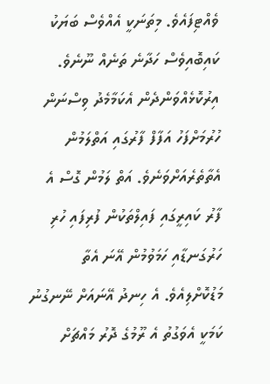ވެއްޓިފައެވެ. މިތަނަކީ އެއްވެސް ބަޔަކު
ކައިބޮއިވެސް ހަދާނެ ތަނެއް ނޫނެވެ. އިރުކޮޅެއްވަންދެން އެކަމާމެދު ވިސްނަން
ހުރުމަށްފަހު އަފާފް ފާރުގައި އަތްލަމުން އެތާތެރެއަށްވަނެވެ. އަތް ލަމުން ގޮސް އެ
ފާރު ކައިރީގައި ފައިލްތަކުން ފުރިފައި ހުރި ހަރުގަނޑާއި ހަމަވުމުން އޭނަ އެތާ
މަޑުކޮށްލިއެވެ. އެ ހިނދު އޭނައަށް ނޭނގުނު ކަމަކީ އެވަގުތު އެ ރޫމުގެ ދޮރު މައްޗަށް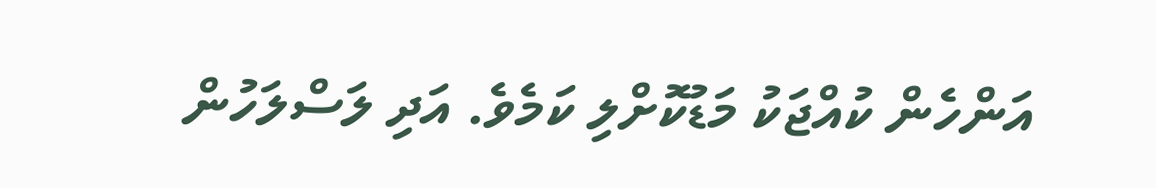އަންހެން ކުއްޖަކު މަޑުކޮށްލި ކަމެވެ. އަދި ލަސްލަހުން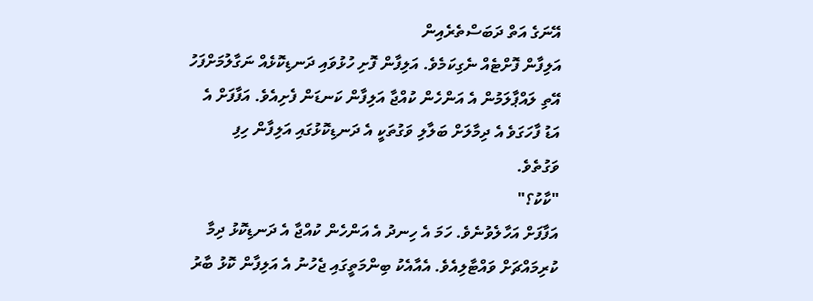އޭނަގެ އަތް ދަބަސްތެރެއިން
އަލިފާން ފޮށްޓެއް ނެގިކަމެވެ. އަލިފާން ފޮށި ހުޅުވައި ދަނޑިކޮޅެއް ނަގާލުމަށްފަހު
އޭތި ލައްޕާލަމުން އެ އަންހެން ކުއްޖާ އަލިފާން ކަނޑަން ފެށިއެވެ. އަފާފަށް އެ
އަޑު ފާހަގަވެ އެ ދިމާލަށް ބަލާލި ވަގުތަކީ އެ ދަނޑިކޮޅުގައި އަލިފާން ހިފި
ވަގުތެވެ.
"ކާކު؟"
އަފާފަށް އަހާލެވުނެވެ. ހަމަ އެ ހިނދު އެ އަންހެން ކުއްޖާ އެ ދަނޑިކޮޅު ދިމާ
ކުރިމައްޗަށް ވައްޓާލިއެވެ. އެއާއެކު ބިންމަތީގައި ޖެހުނު އެ އަލިފާން ކޮޅު ބާރު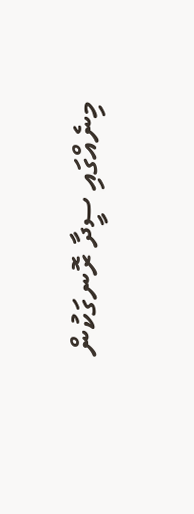މިނެއްގައި ސީދާ ރޮނގަކުން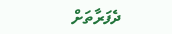ދެފަރާތަށް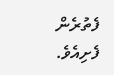ފެތުރެން ފެށިއެވެ.